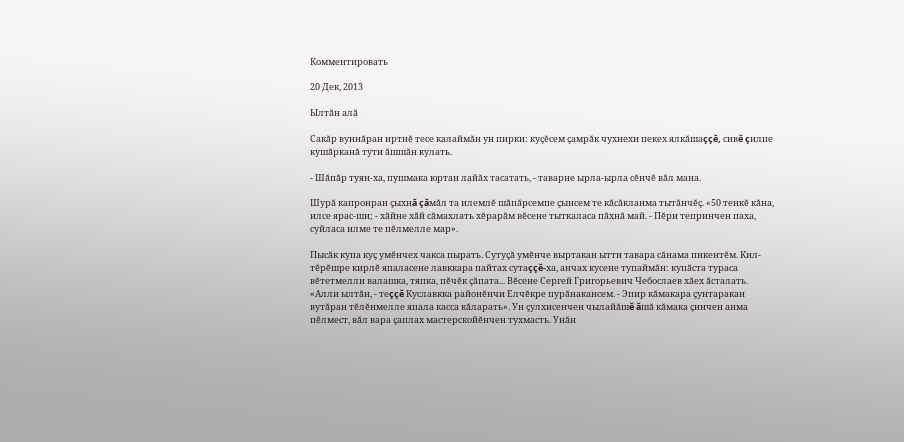Комментировать

20 Дек, 2013

Ылтăн алă

Сакăр вуннăран иртнĕ тесе калаймăн ун пирки: куçĕсем çамрăк чухнехи пекех ялкăшаççĕ, сивĕ çилпе кушăрканă тути ăшшăн кулать.

- Шăпăр туян-ха, пушмака юртан лайăх тасатать, - таварне ырла-ырла сĕнчĕ вăл мана.

Шурă капронран çыхнă çăмăл та илемлĕ шăпăрсемпе çынсем те кăсăкланма тытăнчĕç. «50 тенкĕ кăна, илсе ярас-ши; - хăйне хăй сăмахлать хĕрарăм вĕсене тыткаласа пăхнă май. - Пĕри тепринчен паха, суйласа илме те пĕлмелле мар».

Пысăк купа куç умĕнчех чакса пырать. Сутуçă умĕнче выртакан ытти тавара сăнама пикентĕм. Кил-тĕрĕшре кирлĕ япаласене лавккара пайтах сутаççĕ-ха, анчах кусене тупаймăн: купăста тураса вĕтетмелли валашка, тяпка, пĕчĕк çăпата... Вĕсене Сергей Григорьевич Чебослаев хăех ăсталать. «Алли ылтăн, - теççĕ Куславкка районĕнчи Елчĕкре пурăнакансем. - Эпир кăмакара çунтаракан вутăран тĕлĕнмелле япала касса кăларать». Ун çулхисенчен чылайăшĕ ăшă кăмака çинчен анма пĕлмест, вăл вара çаплах мастерскойĕнчен тухмасть. Унăн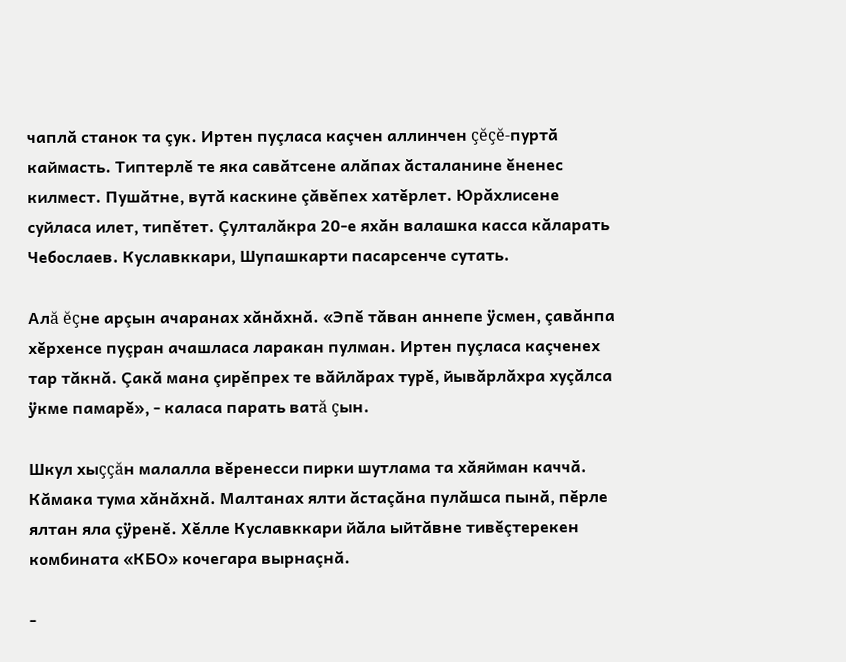чаплă станок та çук. Иртен пуçласа каçчен аллинчен çĕçĕ-пуртă каймасть. Типтерлĕ те яка савăтсене алăпах ăсталанине ĕненес килмест. Пушăтне, вутă каскине çăвĕпех хатĕрлет. Юрăхлисене суйласа илет, типĕтет. Çулталăкра 20-е яхăн валашка касса кăларать Чебослаев. Куславккари, Шупашкарти пасарсенче сутать.

Алă ĕçне арçын ачаранах хăнăхнă. «Эпĕ тăван аннепе ÿсмен, çавăнпа хĕрхенсе пуçран ачашласа ларакан пулман. Иртен пуçласа каçченех тар тăкнă. Çакă мана çирĕпрех те вăйлăрах турĕ, йывăрлăхра хуçăлса ÿкме памарĕ», - каласа парать ватă çын.

Шкул хыççăн малалла вĕренесси пирки шутлама та хăяйман каччă. Кăмака тума хăнăхнă. Малтанах ялти ăстаçăна пулăшса пынă, пĕрле ялтан яла çÿренĕ. Хĕлле Куславккари йăла ыйтăвне тивĕçтерекен комбината «КБО» кочегара вырнаçнă.

-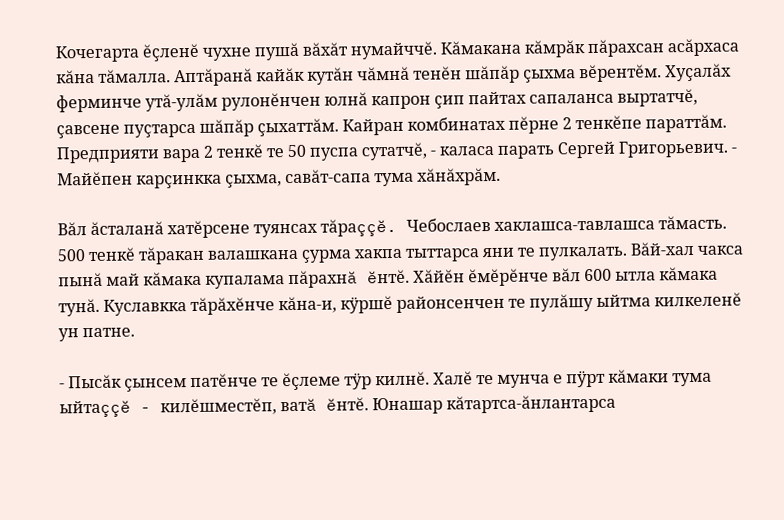Кочегарта ĕçленĕ чухне пушă вăхăт нумайччĕ. Кăмакана кăмрăк пăрахсан асăрхаса кăна тăмалла. Аптăранă кайăк кутăн чăмнă тенĕн шăпăр çыхма вĕрентĕм. Хуçалăх ферминче утă-улăм рулонĕнчен юлнă капрон çип пайтах сапаланса выртатчĕ, çавсене пуçтарса шăпăр çыхаттăм. Кайран комбинатах пĕрне 2 тенкĕпе параттăм. Предприяти вара 2 тенкĕ те 50 пуспа сутатчĕ, - каласа парать Сергей Григорьевич. - Майĕпен карçинкка çыхма, савăт-сапа тума хăнăхрăм.

Вăл ăсталанă хатĕрсене туянсах тăраççĕ. Чебослаев хаклашса-тавлашса тăмасть. 500 тенкĕ тăракан валашкана çурма хакпа тыттарса яни те пулкалать. Вăй-хал чакса пынă май кăмака купалама пăрахнă ĕнтĕ. Хăйĕн ĕмĕрĕнче вăл 600 ытла кăмака тунă. Куславкка тăрăхĕнче кăна-и, кÿршĕ районсенчен те пулăшу ыйтма килкеленĕ ун патне.

- Пысăк çынсем патĕнче те ĕçлеме тÿр килнĕ. Халĕ те мунча е пÿрт кăмаки тума ыйтаççĕ - килĕшместĕп, ватă ĕнтĕ. Юнашар кăтартса-ăнлантарса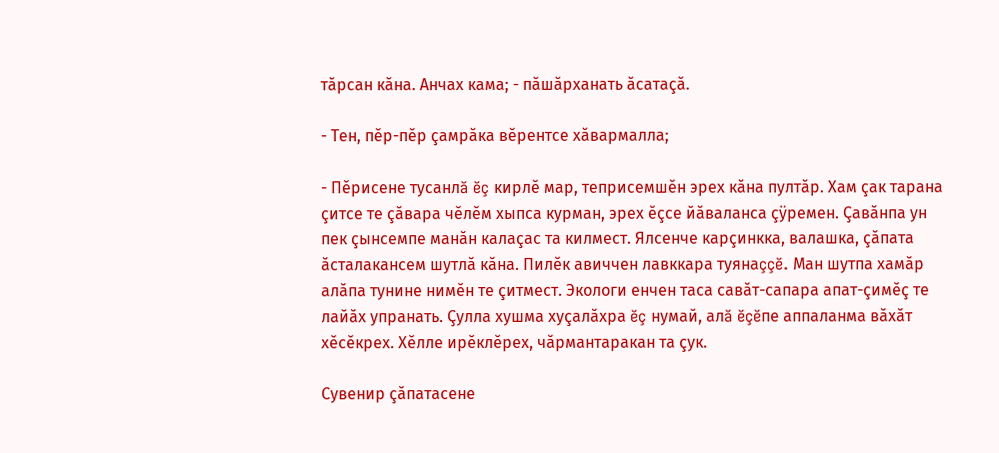тăрсан кăна. Анчах кама; - пăшăрханать ăсатаçă.

- Тен, пĕр-пĕр çамрăка вĕрентсе хăвармалла;

- Пĕрисене тусанлă ĕç кирлĕ мар, теприсемшĕн эрех кăна пултăр. Хам çак тарана çитсе те çăвара чĕлĕм хыпса курман, эрех ĕçсе йăваланса çÿремен. Çавăнпа ун пек çынсемпе манăн калаçас та килмест. Ялсенче карçинкка, валашка, çăпата ăсталакансем шутлă кăна. Пилĕк авиччен лавккара туянаççĕ. Ман шутпа хамăр алăпа тунине нимĕн те çитмест. Экологи енчен таса савăт-сапара апат-çимĕç те лайăх упранать. Çулла хушма хуçалăхра ĕç нумай, алă ĕçĕпе аппаланма вăхăт хĕсĕкрех. Хĕлле ирĕклĕрех, чăрмантаракан та çук.

Сувенир çăпатасене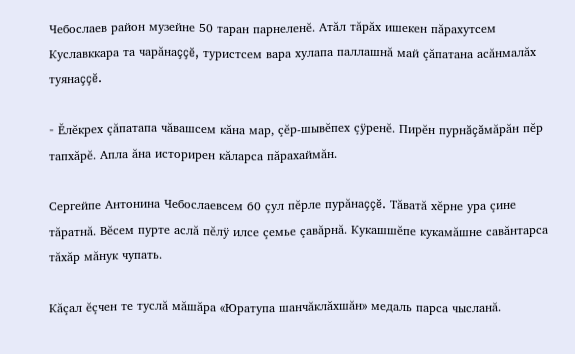Чебослаев район музейне 50 таран парнеленĕ. Атăл тăрăх ишекен пăрахутсем Куславккара та чарăнаççĕ, туристсем вара хулапа паллашнă май çăпатана асăнмалăх туянаççĕ.

- Ĕлĕкрех çăпатапа чăвашсем кăна мар, çĕр-шывĕпех çÿренĕ. Пирĕн пурнăçăмăрăн пĕр тапхăрĕ. Апла ăна историрен кăларса пăрахаймăн.

Сергейпе Антонина Чебослаевсем 60 çул пĕрле пурăнаççĕ. Тăватă хĕрне ура çине тăратнă. Вĕсем пурте аслă пĕлÿ илсе çемье çавăрнă. Кукашшĕпе кукамăшне савăнтарса тăхăр мăнук чупать.

Кăçал ĕçчен те туслă мăшăра «Юратупа шанчăклăхшăн» медаль парса чысланă.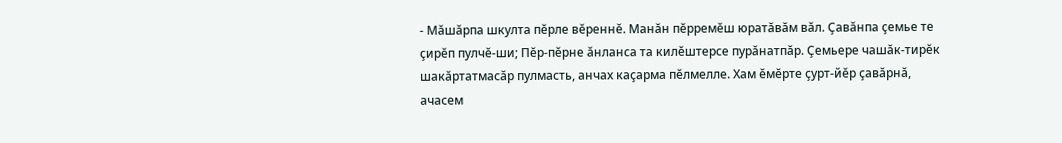- Мăшăрпа шкулта пĕрле вĕреннĕ. Манăн пĕрремĕш юратăвăм вăл. Çавăнпа çемье те çирĕп пулчĕ-ши; Пĕр-пĕрне ăнланса та килĕштерсе пурăнатпăр. Çемьере чашăк-тирĕк шакăртатмасăр пулмасть, анчах каçарма пĕлмелле. Хам ĕмĕрте çурт-йĕр çавăрнă, ачасем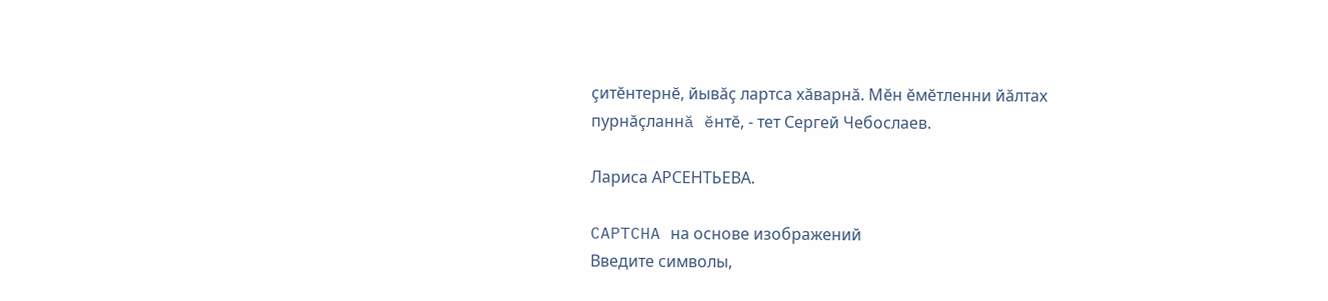çитĕнтернĕ, йывăç лартса хăварнă. Мĕн ĕмĕтленни йăлтах пурнăçланнă ĕнтĕ, - тет Сергей Чебослаев.

Лариса АРСЕНТЬЕВА.

CAPTCHA на основе изображений
Введите символы,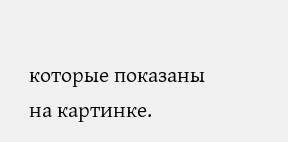которые показаны на картинке.